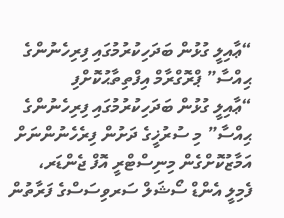“ޢާއިލީ ގުޅުން ބަދަހިކުރުމުގައި ފިރިހެނުންގެ ޙިއްސާ” ޕްރޮގްރާމް އިފްތިތާޙުކޮށްފި
“ޢާއިލީ ގުޅުން ބަދަހިކުރުމުގައި ފިރިހެނުންގެ ޙިއްސާ” މި ސުރުޚީގެ ދަށުން ފިރެހެނުންނަށް އަމާޒުކޮށްގެން މިނިސްޓްރީ އޮފް ޖެންޑަރ، ފެމިލީ އެންޑް ސޯޝަލް ސަރވިސަސްގެ ފަރާތުން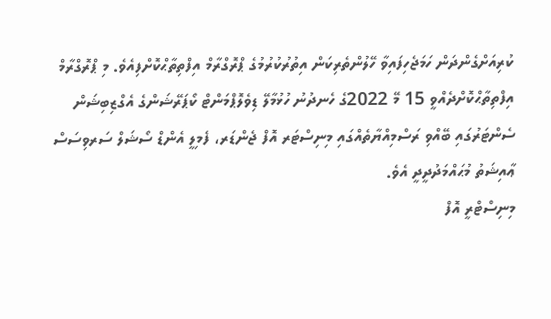ކުރިއަށްގެންދަން ހަމަޖެހިފައިވާ ހޭލުންތެރިކަން އިތުރުކުރުމުގެ ޕްރޮގްރާމް އިފްތިތާޙްކޮށްފިއެވެ. މި ޕްރޮގްރާމް އިފްތިތާޙްކޮށްދެއްވީ 15 މޭ 2022ގެ ހެނދުނު ހުޅުމާލޭ ޑިވެލޮޕްމަންޓް ކޯޕަރޭޝަންގެ އެގްޒިބިޝަން ސެންޓަރުގައި ބޭއްވި ރަސްމިއްޔާތެއްގައި މިނިސްޓަރ އޮފް ޖެންޑަރ، ފެމިލީ އެންޑް ސޯޝަލް ސަރވިސަސް ޢާއިޝަތު މުޙައްމަދުދީދީ އެވެ.
މިނިސްޓްރީ އޮފް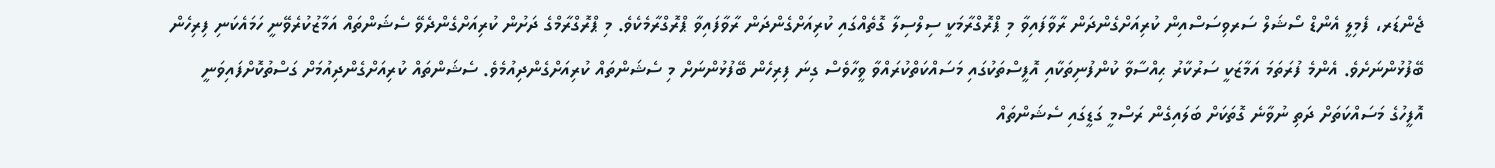ޖެންޑަރ، ފެމިލީ އެންޑް ސޯޝަލް ސަރވިސަސްއިން ކުރިއަށްގެންދަން ރާވާފައިވާ މި ޕްރޮގްރާމަކީ ސިލްސިލާ ގޮތެއްގައި ކުރިއަށްގެންދަން ރާވާފައިވާ ޕްރޮގްރާމެކެވެ. މި ޕްރޮގްރާމްގެ ދަށުން ކުރިއަށްގެންދެވޭ ސެޝަންތައް އަމާޒުކުރެވޭނީ ހަމައެކަނި ފިރިހެން ބޭފުޅުންނަށެވެ. އެންމެ ފުރަތަމަ އަމާޒަކީ ސަރުކާރު ޙިއްސާވާ ކުންފުނިތަކާއި އޮފީސްތަކުގައި މަސައްކަތްކުރައްވާ ވީހާވެސް ގިނަ ފިރިހެން ބޭފުޅުންނަށް މި ސެޝަންތައް ކުރިއަށްގެންދިއުމެވެ. ސެޝަންތައް ކުރިއަށްގެންދިއުމަށް ގަސްތުކޮށްފައިވަނީ އޮފީހުގެ މަސައްކަތަށް ދަތި ނުވާނެ ގޮތަކަށް ބަލައިގެން ރަސްމީ ގަޑީގައި ސެޝަންތައް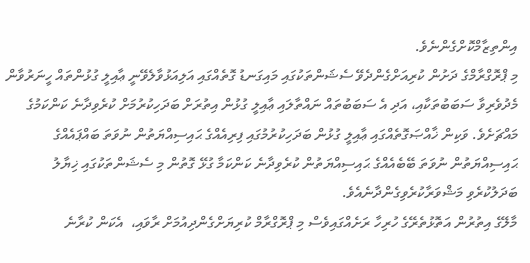އިންތިޒާމްކޮށްގެންނެވެ.
މި ޕްރޮގްރާމްގެ ދަށުން ކުރިއަށްގެންދެވޭ ސެޝަންތަކުގައި މައިގަނޑު ގޮތެއްގައި އަލިއަޅުވާލެވޭނީ ޢާއިލީ ގުޅުންތައް ހީނަރުވާން މެދުވެރިވާ ސަބަބުތަކާއި، އަދި އެ ސަބަބުތައް ނައްތާލައި ޢާއިލީ ގުޅުން އިތުރަށް ބަދަހިކުރުމަށް ކުރެވިދާނެ ކަންކަމުގެ މައްޗަށެވެ. ވަކިން ޚާއްޞަގޮތެއްގައި ޢާއިލީ ގުޅުން ބަދަހިކުރުމުގައި ފިރިއެއްގެ ޙައިސިއްޔަތުން ނުވަތަ ބައްޕައެއްގެ ޙައިސިއްޔަތުން ނުވަތަ ބޭބެއެއްގެ ޙައިސިއްޔަތުން ކުރެވިދާނެ ކަންކަމާ ގުޅޭ ގޮތުން މި ސެޝަންތަކުގައި ޚިޔާލު ބަދަލުކުރެވި މަޝްވަރާކުރެވިގެންދާނެއެވެ.
މާލޭގެ އިތުރުން އަތޮޅުތެރޭގެ ހުރިހާ ރަށެއްގައިވެސް މި ޕްރޮގްރާމް ކުރިޔަށްގެންދިއުމަށް ރާވައި،  އެކަން ކުރާނެ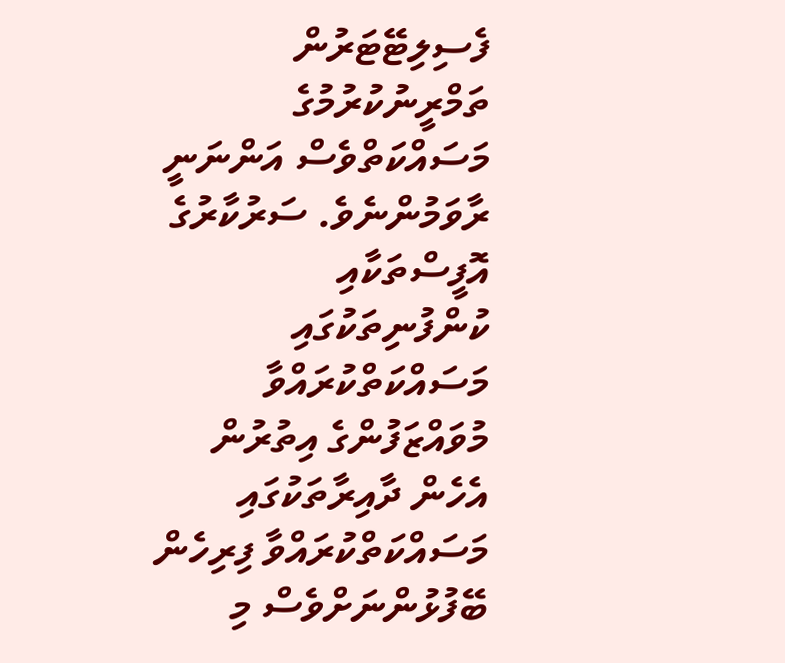ފެސިލިޓޭޓަރުން ތަމްރީނުކުރުމުގެ މަސައްކަތްވެސް އަންނަނީ ރާވަމުންނެވެ. ސަރުކާރުގެ އޮފީސްތަކާއި ކުންފުނިތަކުގައި މަސައްކަތްކުރައްވާ މުވައްޒަފުންގެ އިތުރުން އެހެން ދާއިރާތަކުގައި މަސައްކަތްކުރައްވާ ފިރިހެން ބޭފުޅުންނަށްވެސް މި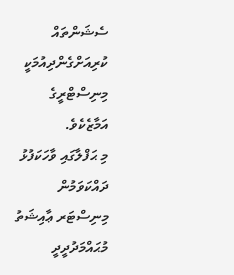ސެޝަންތައް ކުރިއަށްގެންދިއުމަކީ މިނިސްޓްރީގެ އަމާޒެކެވެ.
މި ޙަފްލާގައި ވާހަކަފުޅު ދައްކަވަމުން މިނިސްޓަރ ޢާއިޝަތު މުޙައްމަދުދީދީ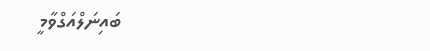ބައިނަލްއަގްވާމީ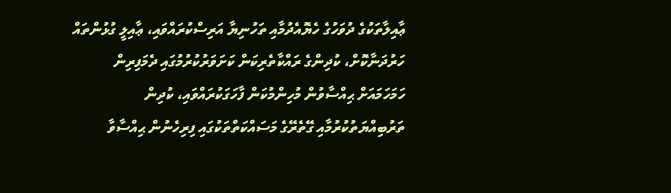ޢާއިލާތަކުގެ ދުވަހުގެ ހެޔޮއެދުމާއި ތަހުނިޔާ އަރިސްކުރައްވައި، ޢާއިލީ ގުޅުންތައް ހަރުދަނާކޮށް، ކުދިންގެ ރައްކާތެރިކަން ކަށަވަރުކުރުމުގައި ދެމަފިރިން ހަމަހަމައަށް ޙިއްސާވުން މުހިންމުކަން ފާހަގަކުރައްވައި، ކުދިން ތަރުބިއްޔަތުކުރުމާއި ގޭތެރޭގެ މަސައްކަތްތަކުގައި ފިރިހެނުން ޙިއްސާވާ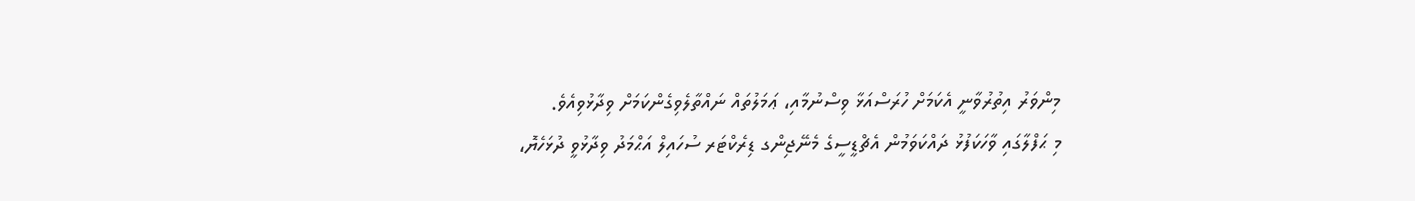މިންވަރު އިތުރުވާނީ އެކަމަށް ހުރަސްއަޅާ ވިސްނުމާއި، ޢަމަލުތައް ނައްތާލެވިގެންކަމަށް ވިދާޅުވިއެވެ.
މި ޙަފްލާގައި ވާހަކަފުޅު ދައްކަވަމުން އެޗްޑީސީގެ މެނޭޖިންގ ޑިރެކްޓަރ ސުހައިލް އަޙްމަދު ވިދާޅުވީ ދުޅަހެޔޮ،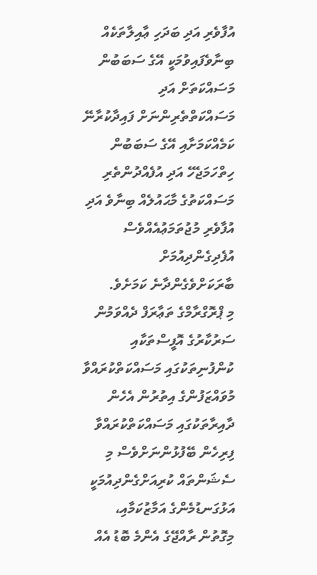އުފާވެރި އަދި ބަދަހި ޢާއިލާތަކެއް ބިނާވެފައިވުމަކީ އޭގެ ސަބަބުން މަސައްކަތަށް އަދި މަސައްކަތްތެރިންނަށް ފައިދާކުރާނޭ ކަމެއްކަމަށާއި އޭގެ ސަބަބުން ހިތްހަމަޖެހޭ އަދި އުފެއްދުންތެރި މަސައްކަތުގެ މާޙައުލެއް ބިނާވެ އަދި އުފާވެރި މުޖުތަމަޢުއެއްވެސް އުފެދިގެންދިއުމަށް ބާރަކަށްވެގެންދާނެ ކަމަށެވެ.
މި ޕްރޮގްރާމްގެ ތަޢާރަފް ދެއްވަމުން ސަރުކާރުގެ އޮފީސްތަކާއި ކުންފުނިތަކުގައި މަސައްކަތްކުރައްވާ މުވައްޒަފުންގެ އިތުރުން އެހެން ދާއިރާތަކުގައި މަސައްކަތްކުރައްވާ ފިރިހެން ބޭފުޅުންނަށްވެސް މި ސެޝަންތައް ކުރިއަށްގެންދިއުމަކީ އަޅުގަނޑުމެންގެ އަމާޒުކަމާއި، މިގޮތުން ރާއްޖޭގެ އެންމެ ބޮޑު އެއް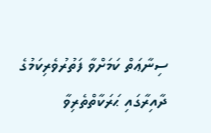ސިނާޢަތް ކަމަށްވާ ފަތުރުވެރިކަމުގެ ދާއިރާގައި ޙަރަކާތްތެރިވާ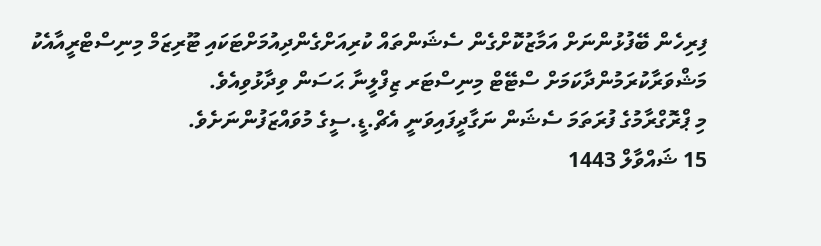ފިރިހެން ބޭފުޅުންނަށް އަމާޒުކޮށްގެން ސެޝަންތައް ކުރިއަށްގެންދިއުމަށްޓަކައި ޓޫރިޒަމް މިނިސްޓްރީއާއެކު މަޝްވަރާކުރަމުންދާކަމަށް ސްޓޭޓް މިނިސްޓަރ ޒިފްލީނާ ޙަސަން ވިދާޅުވިއެވެ.
މި ޕްރޮގްރާމުގެ ފުރަތަމަ ސެޝަން ނަގާދީފައިވަނީ އެޗް.ޑީ.ސީގެ މުވައްޒަފުންނަށެވެ.
15 ޝައްވާލް 1443